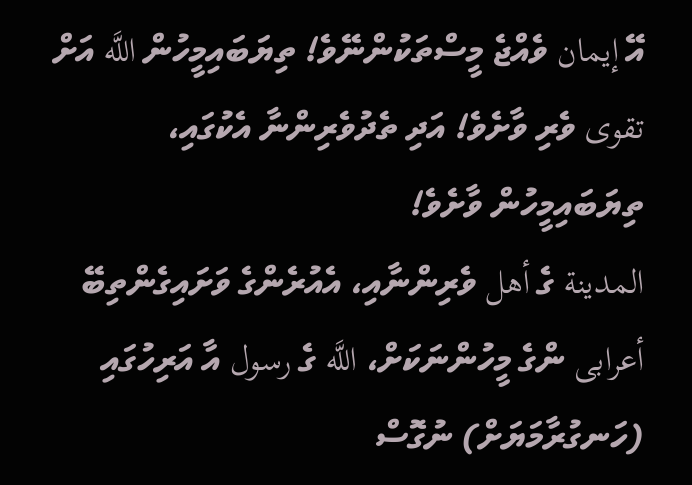އޭ إيمان ވެއްޖެ މީސްތަކުންނޭވެ! ތިޔަބައިމީހުން اللَّه އަށް تقوى ވެރި ވާށެވެ! އަދި ތެދުވެރިންނާ އެކުގައި، ތިޔަބައިމީހުން ވާށެވެ!
المدينة ގެ أهل ވެރިންނާއި، އެއުރެންގެ ވަށައިގެންތިބޭ أعرابى ންގެ މީހުންނަކަށް، اللَّه ގެ رسول އާ އަރިހުގައި (ހަނގުރާމަޔަށް) ނުގޮސް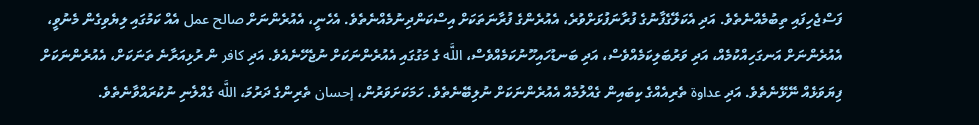ފަސްޖެހިފައި ތިބުމެއްނެތެވެ. އަދި އެކަލޭގެފާނުގެ ފުރާނަފުޅަށްވުރެ، އެއުރެންގެ ފުރާނަތަކަށް އިސްކަންދިނުމެއްނެތެވެ. އެހެނީ، އެއުރެންނަށް صالح عمل އެއް ކަމުގައި ލިޔެވިގެން މެނުވީ، އެއުރެންނަށް އަނގަހިއްކުމެއް، އަދި ވަރުބަލިކަމެއްވެސް، އަދި ބަނޑުހައިހޫނުކަމެއްވެސް، اللَّه ގެ މަގުގައި އެއުރެންނަކަށް ނުޖެހޭނެއެވެ. އަދި كافر ން ރުޅިއަރާނެ ތަނަކަށް، އެއުރެންނަކަށް ފިޔަވަޅެއް ނޭޅޭނެތެވެ. އަދި عداوة ތެރިއެއްގެ ކިބައިން ގެއްލުމެއް އެއުރެންނަކަށް ނުލިބޭނެތެވެ. ހަމަކަށަވަރުން، إحسان ތެރިންގެ ދަރުމަ، اللَّه ގެއްލެނި ނުކުރައްވާނެތެވެ.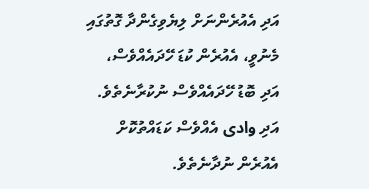އަދި އެއުރެންނަށް ލިޔެވިގެންދާ ގޮތުގައި މެނުވީ، އެއުރެން ކުޑަ ހޭދައެއްވެސް، އަދި ބޮޑު ހޭދައެއްވެސް ނުކުރާނެތެވެ. އަދި وادى އެއްވެސް ކަޑައްތުކޮށް އެއުރެން ނުދާނެތެވެ.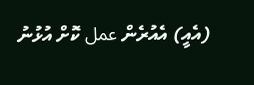(އެއީ) އެއުރެން عمل ކޮށް އުޅުނު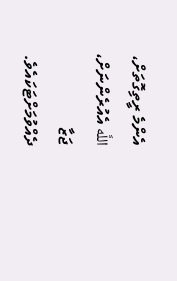އެންމެ ރީތިގޮތަށް، اللَّه އެއުރެންނަށް، ޖަޒާ ދެއްވުމަށްޓަކައެވެ.